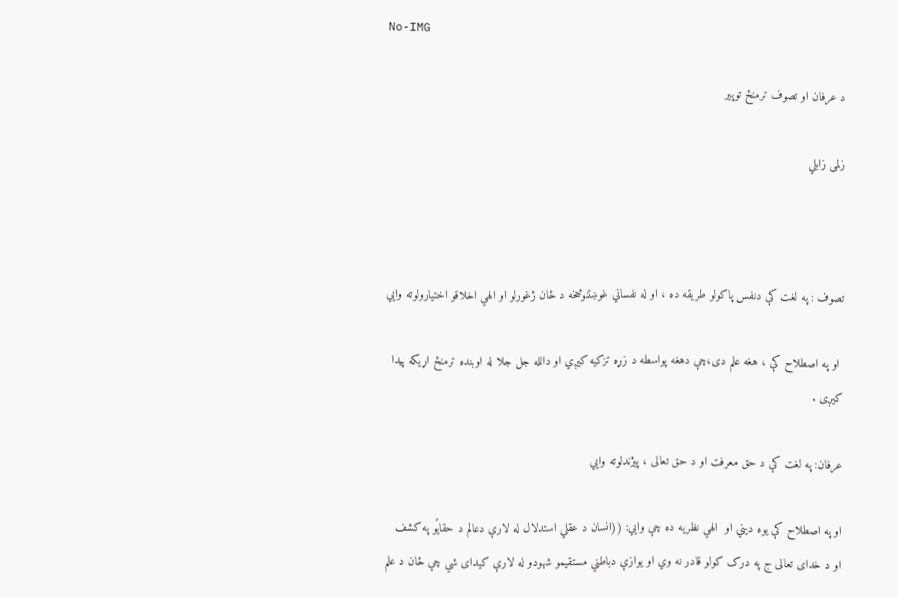No-IMG

د عرفان او تصوف ترمنځ توپير

زلمی زابلي



تصوف : په لغت کې دنفس پاکولو طريقه ده ، او له نفساني غوښتنوڅخه د ځان ژغورلو او الهي اخلاقو اختيارولوته وايي

 او په اصطلاح کې ، هغه علم دی،چې دهغه پواسطه د زړه تزکيه کيږي او دالله جل جلا له اوبنده ترمنځ اړيکه پيدا کیږی .

عرفان: په لغت کې د حق معرفت او د حق تعالی ، پيژندلوته وايي

او په اصطلاح کې يوه ديني او  الهي نظريه ده چې وايي: ((انسان د عقلي استدلال له لارې دعالم د حقایًو په کشف او د خدای تعالی ج په درک کولو قادر نه وي او يوازې دباطني مستقيمو شهودو له لارې کيدای شي چې ځان د علم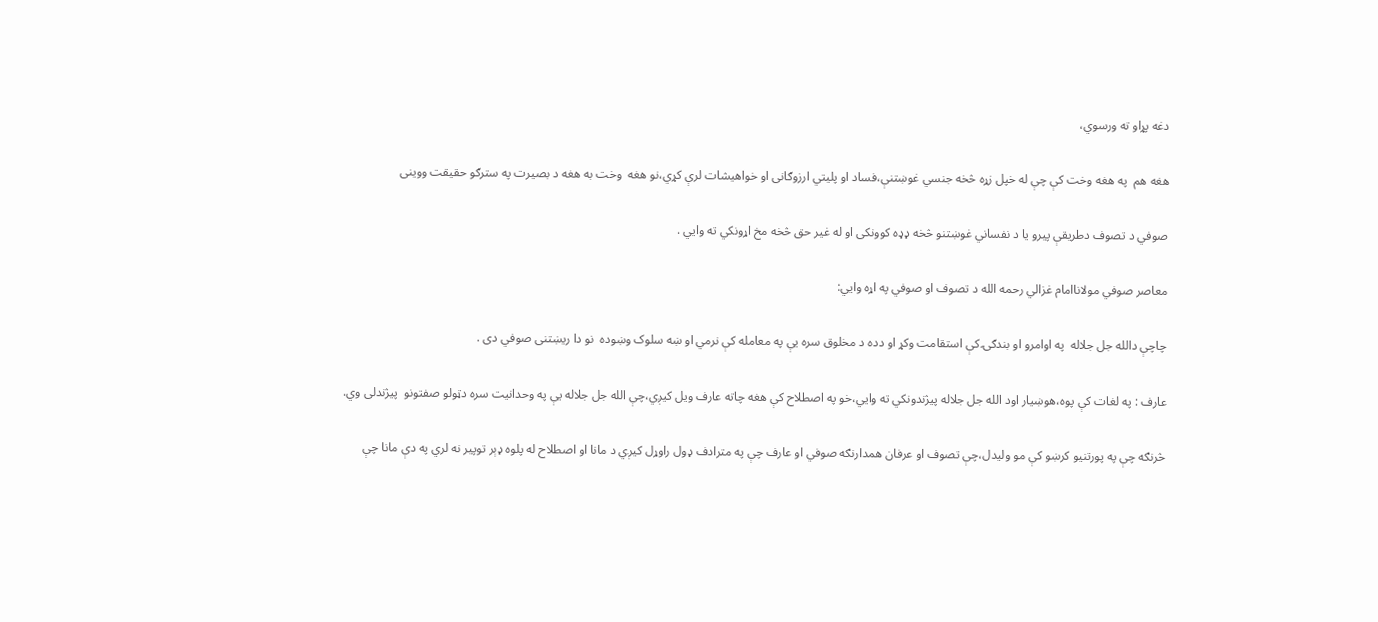دغه پړاو ته ورسوي،

هغه هم  په هغه وخت کې چې له خپل زړه څخه جنسي غوښتنې،فساد او پليتي ارزوګانی او خواهیشات لرې کړي،نو هغه  وخت به هغه د بصيرت په سترګو حقیقت ووینی

صوفي د تصوف دطريقې پيرو يا د نفساني غوښتنو څخه ډډه کوونکی او له غير حق څخه مخ اړونکي ته وايي .

معاصر صوفي مولاناامام غزالي رحمه الله د تصوف او صوفي په اړه وايي:

چاچې دالله جل جلاله  په اوامرو او بندګۍ کې استقامت وکړ او دده د مخلوق سره يې په معامله کې نرمي او ښه سلوک وښوده  نو دا ريښتنی صوفي دی .

عارف : په لغات کې پوه،هوښيار اود الله جل جلاله پيژندونکي ته وايي،خو په اصطلاح کې هغه چاته عارف ويل کيږي،چې الله جل جلاله يې په وحدانيت سره دټولو صفتونو  پيژندلی وي.

څرنګه چې په پورتنيو کرښو کې مو وليدل،چې تصوف او عرفان همدارنګه صوفي او عارف چې په مترادف ډول راوړل کيږي د مانا او اصطلاح له پلوه ډېر توپير نه لري په دې مانا چې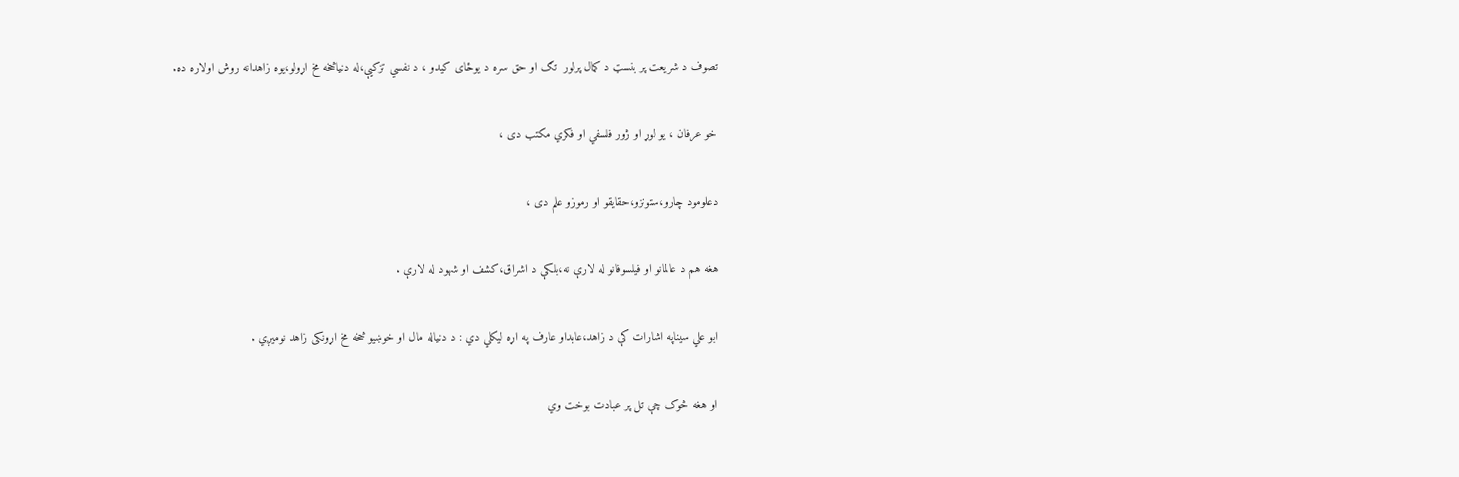تصوف د شریعت پر بنسټ د کمال پرلور  تګ او حق سره د يوځای کيدو ، د نفسي تزکيې،له دنياڅخه مخ اړولو،يوه زاهدانه روش اولاره ده.

خو عرفان ، يو لوړ او ژور فلسفي او فکري مکتب دی ،

دعلومود چارو،ستونزو،حقايقو او رموزو علم دی ،

هغه هم د عالمانو او فيلسوفانو له لارې نه،بلکې د اشراق،کشف او شهود له لارې .

ابو علي سيناپه اشارات کې د زاهد،عابداو عارف په اړه ليکلي دي : د دنياله مال او خوښيو څخه مخ اړونکی زاهد نوميږي .

او هغه څوک چې تل پر عبادت بوخت وي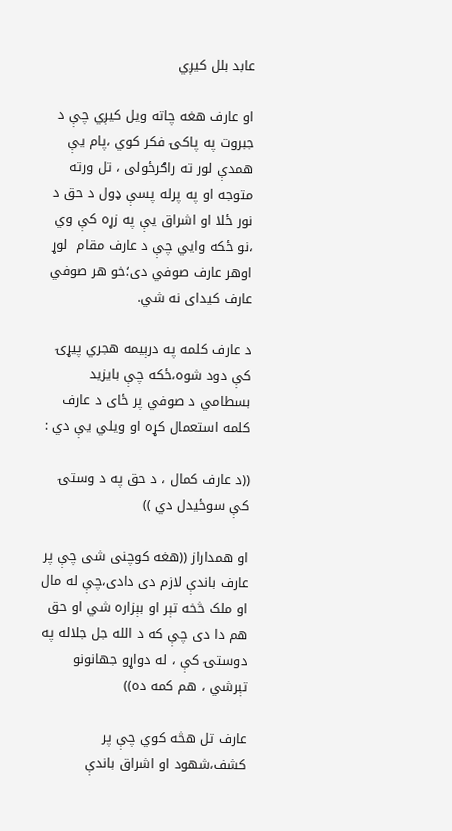عابد بلل کيږي

او عارف هغه چاته ويل کيږي چې د جبروت په پاکۍ فکر کوي ،پام يې همدې لور ته راګرځولی ، تل ورته  متوجه او په پرله پسې ډول د حق د نور ځلا او اشراق يې په زړه کې وي ،نو ځکه وايي چې د عارف مقام  لوړ اوهر عارف صوفي دی؛خو هر صوفي عارف کيدای نه شي.

د عارف کلمه په درېيمه هجري پيړۍ کې دود شوه،ځکه چې بايزيد بسطامي د صوفي پر ځای د عارف کلمه استعمال کړه او ويلي يې دي :

((د عارف کمال ، د حق په د وستۍ کې سوځيدل دي ))

او همداراز ((هغه کوچنی شی چې پر عارف باندې لازم دی دادی،چې له مال او ملک څخه تېر او بېزاره شي او حق هم دا دی چې که د الله جل جلاله په دوستۍ کې ، له دواړو جهانونو تېرشي ، هم کمه ده))

عارف تل هڅه کوي چې پر کشف،شهود او اشراق باندې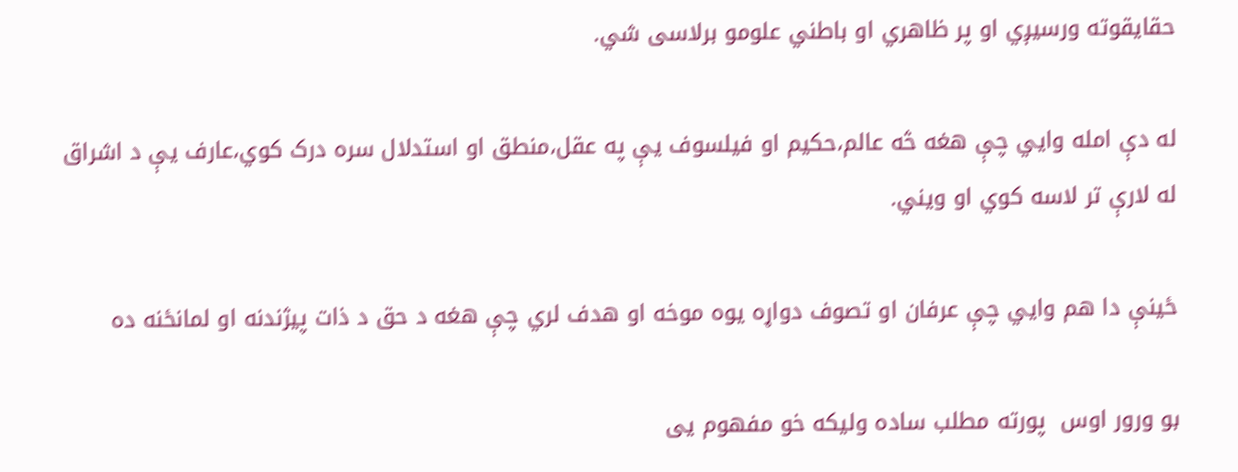حقايقوته ورسيږي او پر ظاهري او باطني علومو برلاسی شي.

له دې امله وايي چې هغه څه عالم،حکيم او فيلسوف يې په عقل،منطق او استدلال سره درک کوي،عارف يې د اشراق له لارې تر لاسه کوي او ويني.

ځينې دا هم وايي چې عرفان او تصوف دواړه يوه موخه او هدف لري چې هغه د حق د ذات پيژندنه او لمانځنه ده

بو ورور اوس  پورته مطلب ساده ولیکه خو مفهوم یی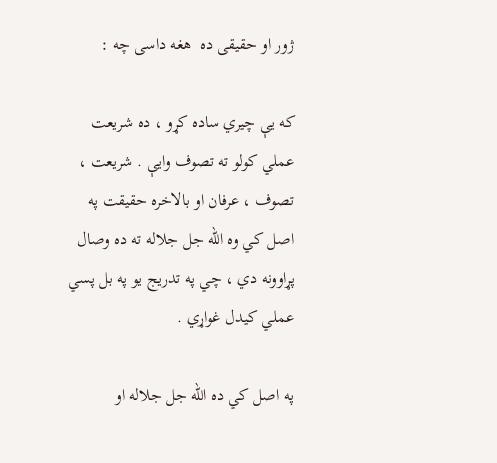ژور او حقیقی ده  هغه داسی چه :

که يې چيري ساده کړو ، ده شريعت عملي کولو ته تصوف وايې . شريعت ، تصوف ، عرفان او بالاخره حقيقت په اصل کي وه الله جل جلاله ته ده وصال پړاوونه دي ، چي په تدريج يو په بل پسي عملي کيدل غواړي .

په اصل کي ده الله جل جلاله او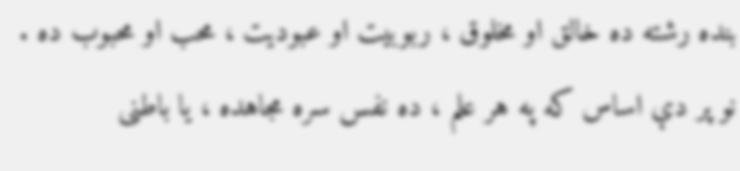بنده رشته ده خالق او مخلوق ، ربوبيت او عبوديت ، محب او محبوب ده . نو پر دې اساس که په هر علم ، ده نفس سره مجاهده ، يا باطنی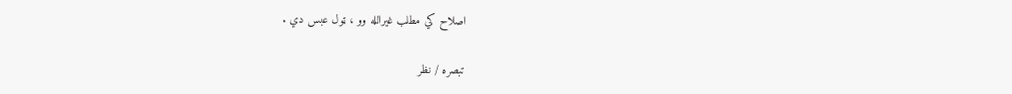اصلاح کي مطلب غيرالله وو ، ټول عبس دي .

تبصره / نظر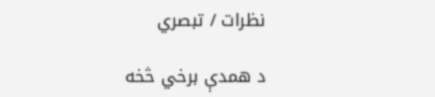نظرات / تبصري

د همدې برخي څخه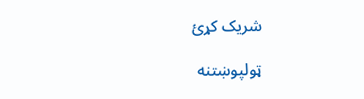شریک کړئ

ټولپوښتنه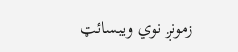زمونږ نوي ویبسائټ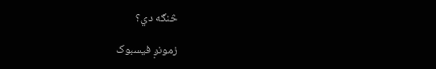څنګه دي؟

زمونږ فيسبوک